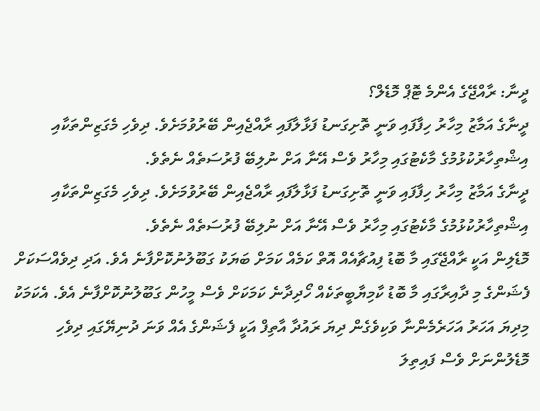ދީނާ: ރާއްޖޭގެ އެންމެ ޓޮޕް މޮޑެލް؟
ދީނާގެ އަމާޒު މިހާރު ހިފާފައި ވަނީ ތޮށިގަނޑު ފަޅާލާފައި ރާއްޖެއިން ބޭރުވުމަށެވެ. ދިވެހި މެގަޒިންތަކާއި އިޝްތިހާރުކުޅުމުގެ މާކެޓުގައި މިހާރު ވެސް އޭނާ އަށް ނުލިބޭ ފުރުސަތެއް ނެތެވެ.
ދީނާގެ އަމާޒު މިހާރު ހިފާފައި ވަނީ ތޮށިގަނޑު ފަޅާލާފައި ރާއްޖެއިން ބޭރުވުމަށެވެ. ދިވެހި މެގަޒިންތަކާއި އިޝްތިހާރުކުޅުމުގެ މާކެޓުގައި މިހާރު ވެސް އޭނާ އަށް ނުލިބޭ ފުރުސަތެއް ނެތެވެ.
މޮޑެލިން އަކީ ރާއްޖޭގައި މާ ބޮޑު ފިއުޗާއެއް އޮތް ކަމެއް ކަމަށް ބަޔަކު ގަބޫލުނުކޮށްފާނެ އެވެ. އަދި ދިވެއްސަކަށް ފެޝަންގެ މި ދާއިރާގައި މާ ބޮޑު ކާމިޔާބީތަކެއް ހޯދިދާނެ ކަމަކަށް ވެސް މީހުން ގަބޫލުނުކޮށްފާނެ އެވެ. އެކަމަކު މިދިޔަ އަހަރު އަހަރެމެންނާ ވަކިވެގެން ދިޔަ ރައުދާ އާތިފް އަކީ ފެޝަންގެ އެއް ވަނަ ދުނިޔޭގައި ދިވެހި މޮޑެލުންނަށް ވެސް ފައިތިލަ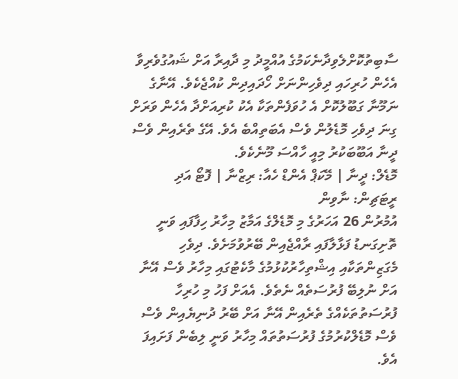ސާބިތުކޮށްލެވިދާނެކަމުގެ އުއްމީދު މި ދާއިރާ އަށް ޝައުގުވެރިވާ އެހެން ހުރިހައި ދިވެހިންނަށް ހޯދައިދިން ކުއްޖެކެވެ. އޭނާގެ ނަމޫނާ ގަބޫލުކޮށް އެ ހުވަފެންތަކާ އެކު ކުރިއަށްދާ އެހެން ވަރަށް ގިނަ ދިވެހި މޮޑެލުން ވެސް އެބަތިއްބެ އެވެ. އޭގެ ތެރެއިން ވެސް ދީނާ އަބޫބަކުރު މިއީ ހާއްސަ މޫނެކެވެ.
މޮޑެލް: ދީނާ | މޭކަޕް އެންޑް ހެއާ: ރިޒްނާ | ފޮޓޯ އަދި ރީޓަޗިން: ނާވިން
އުމުރުން 26 އަހަރުގެ މި މޮޑެލްގެ އަމާޒު މިހާރު ހިފާފައި ވަނީ ތޮށިގަނޑު ފަޅާލާފައި ރާއްޖެއިން ބޭރުވުމަށެވެ. ދިވެހި މެގަޒިންތަކާއި އިޝްތިހާރުކުޅުމުގެ މާކެޓުގައި މިހާރު ވެސް އޭނާ އަށް ނުލިބޭ ފުރުސަތެއް ނެތެވެ. އެއަށް ފަހު މި ހުރިހާ ފުރުސަތުތަކެއްގެ ތެރެއިން އޭނާ އަށް ބޭރު ދުނިޔެއިން ވެސް ވެސް މޮޑެލްކުރުމުގެ ފުރުސަތުތައް މިހާރު ވަނީ ލިބެން ފަށައިފަ އެވެ.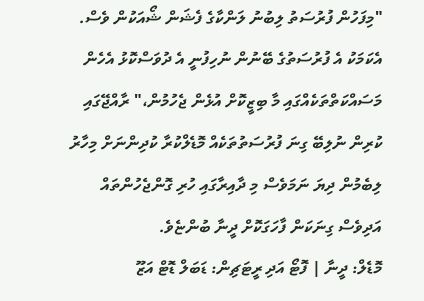"މިފަހުން ފުރުސަތު ލިބުނު ލަންކާގެ ފެޝަން ޝޯއަކުން ވެސް. އެކަމަކު އެ ފުރުސަތުގެ ބޭނުން ނުހިފުނީ އެ ދުވަސްކޮޅު އެހެން މަސައްކަތްތަކެއްގައި މާ ބިޒީކޮށް އުޅެން ޖެހުމުން،" ރާއްޖޭގައި ކުރިން ނުލިބޭ ގިނަ ފުރުސަތުތަކެއް މޮޑެލްކުރާ ކުދިންނަށް މިހާރު ލިބެމުން ދިޔަ ނަމަވެސް މި ދާއިރާގައި ހުރި ގޮންޖެހުންތައް އަދިވެސް ގިނަކަން ފާހަގަކޮށް ދީނާ ބުންޏެވެ.
މޮޑެލް: ދީނާ | ފޮޓޯ އަދި ރީޓަޗިން: ޑަބަލް ޑޮޓް އަޒޫ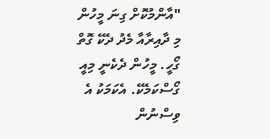"އާންމުކޮށް ގިނަ މީހުން މި ދާއިރާއާ މެދު ދެކޭ ގޮތް ގޯހީ. މީހުން ދެކެނީ މިއީ ގޯސްކަމެކޭ. އެކަމަކު އެ ވިސްނުން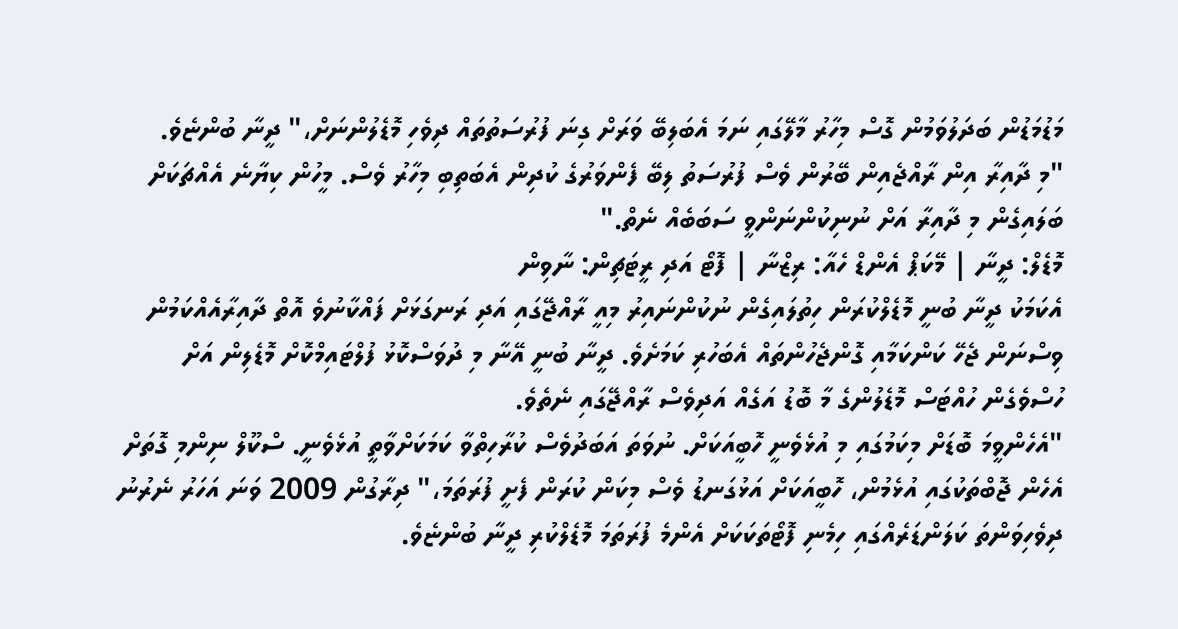މަޑުމަޑުން ބަދަލުވަމުން ގޮސް މިހާރު މާލޭގައި ނަމަ އެބަލިބޭ ވަރަށް ގިނަ ފުރުސަތުތައް ދިވެހި މޮޑެލުންނަށް،" ދީނާ ބުންޏެވެ.
"މި ދާއިރާ އިން ރާއްޖެއިން ބޭރުން ވެސް ފުރުސަތު ލިބޭ ފެންވަރުގެ ކުދިން އެބަތިބި މިހާރު ވެސް. މީހުން ކިޔާނެ އެއްޗަކަށް ބަލައިގެން މި ދާއިރާ އަށް ނުނިކުންނަންވީ ސަބަބެއް ނެތް."
މޮޑެލް: ދީނާ | މޭކަޕް އެންޑް ހެއާ: ރިޒްނާ | ފޮޓޯ އަދި ރީޓަޗިން: ނާވިން
އެކަމަކު ދީނާ ބުނީ މޮޑެލްކުރަން ހިތުލައިގެން ނުކުންނައިރު މިއީ ރާއްޖޭގައި އަދި ރަނގަޅަށް ފައްކާނުވެ އޮތް ދާއިރާއެއްކަމުން ވިސްނަން ޖެހޭ ކަންކަމާއި ގޮންޖެހުންތައް އެބަހުރި ކަމަށެވެ. ދީނާ ބުނީ އޭނާ މި ދުވަސްކޮޅު ފުލްޓައިމްކޮށް މޮޑެލިން އަށް ހުސްވެގެން ހުއްޓަސް މޮޑެލުންގެ މާ ބޮޑު އަގެއް އަދިވެސް ރާއްޖޭގައި ނެތެވެ.
"އެހެންވީމަ ބޮޑަށް މިކަމުގައި މި އުޅެވެނީ ހޮބީއަކަށް. ނުވަތަ އަބަދުވެސް ކުރާހިތްވާ ކަމަކަށްވާތީ އުޅެވެނީ. ސްކޫލް ނިންމި ގޮތަށް އެހެން ޖޮބްތަކުގައި އުޅެމުން، ހޮބީއަކަށް އަޅުގަނޑު ވެސް މިކަން ކުރަން ފެށީ ފުރަތަމަ،" ދިރާގުން 2009 ވަނަ އަހަރު ނެރުނު ދިވެހިވަންތަ ކަލަންޑަރެއްގައި ހިމެނި ފޮޓޯތަކަކަށް އެންމެ ފުރަތަމަ މޮޑެލްކުރި ދީނާ ބުންޏެވެ.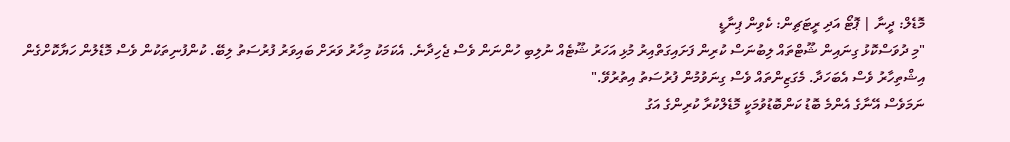މޮޑެލް: ދީނާ | ޕޮޓޯ އަދި ރީޓަޗިން: ކެވިން ޕިނާޑީ
"މި ދުވަސްކޮޅު ގިނައިން ޝޫޓްތައް ލިބުނަސް ކުރިން ފަށައިގަތްއިރު މުޅި އަހަރު ޝޫޓެއް ނުލިބި ހުންނަން ވެސް ޖެހިދާނެ. އެކަމަކު މިހާރު ވަރަށް ބައިވަރު ފުރުސަތު ލިބޭ. ކުންފުނިތަކުން ވެސް މޮޑެލުން ހަޔާކޮށްގެން އިޝްތިހާރު ވެސް އެބަހަދާ. މެގަޒިންތައް ވެސް ގިނަވުމުން ފުރުސަތު އިތުރުވޭ."
ނަމަވެސް އޭނާގެ އެންމެ ބޮޑު ކަންބޮޑުވުމަކީ މޮޑެލްކުރާ ކުރިންގެ އަގު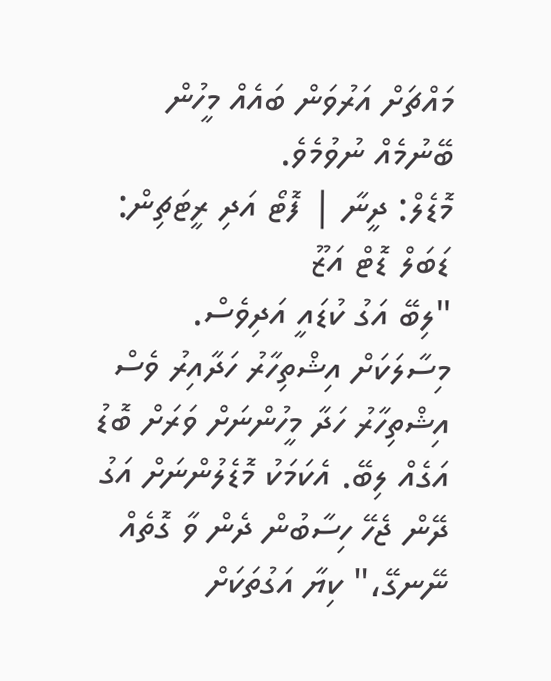މައްޗަށް އަރުވަން ބައެއް މީހުން ބޭނުމެއް ނުވުމެވެ.
މޮޑެލް: ދީނާ | ފޮޓޯ އަދި ރީޓަޗިން: ޑަބަލް ޑޮޓް އަޒޫ
"ލިބޭ އަގު ކުޑައީ އަދިވެސް. މިސާލަކަށް އިޝްތިހާރު ހަދާއިރު ވެސް އިޝްތިހާރު ހަދާ މީހުންނަށް ވަރަށް ބޮޑު އަގެއް ލިބޭ. އެކަމަކު މޮޑެލުންނަށް އަގު ދޭން ޖެހޭ ހިސާބުން ދެން ވާ ގޮތެއް ނޭނގޭ،" ކިޔާ އަގުތަކަށް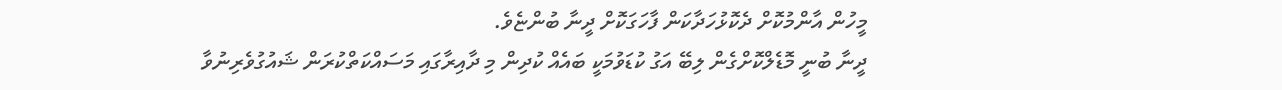މީހުން އާންމުކޮށް ދެކޮޅުހަދާކަން ފާހަގަކޮށް ދީނާ ބުންޏެވެ.
ދީނާ ބުނީ މޮޑެލްކޮށްގެން ލިބޭ އަގު ކުޑަވުމަކީ ބައެއް ކުދިން މި ދާއިރާގައި މަސައްކަތްކުރަން ޝައުގުވެރިނުވާ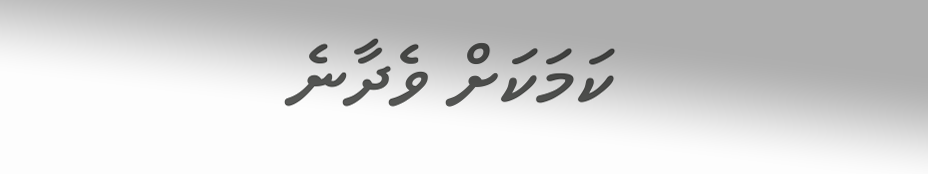ކަމަކަށް ވެދާނެ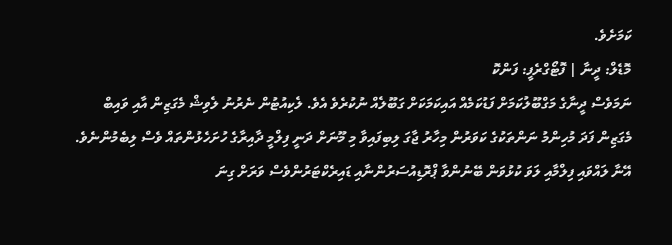ކަމަށެވެ.
މޮޑެލް: ދީނާ | ފޮޓޯގްރެފީ: ފަންކޮ
ނަމަވެސް ދީނާގެ މަގްބޫލުކަމަށް ފަޑުކަމެއް އައިކަމަކަށް ގަބޫލެއް ނުކުރެވެ އެވެ. ލެކިއުޓުން ނެރުނު ލެވިޝް މެގަޒިން އާއި ވައިބް މެގަޒިން ފަދަ މުހިންމު ނަންތަކުގެ ކަވަރުން މިހާރު ޖާގަ ލިބިފައިވާ މި މޫނަށް ދަނީ ފިލްމީ ދާއިރާގެ ހުށަހެޅުންތައް ވެސް ލިބެމުންނެވެ. އޭނާ ލައްވައި ފިލްމާއި ލަވަ ކުޅުވަން ބޭނުންވާ ޕްރޮޑިއުސަރުންނާއި ޑައިރެކްޓަރުންވެސް ވަރަށް ގިނަ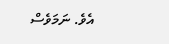އެވެ. ނަމަވެސް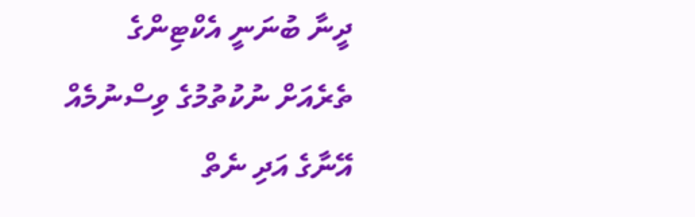ދީނާ ބުނަނީ އެކްޓިންގެ ތެރެއަށް ނުކުތުމުގެ ވިސްނުމެއް އޭނާގެ އަދި ނެތް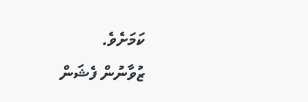ކަމަށެވެ.
ޒުވާނުން ފެޝަން